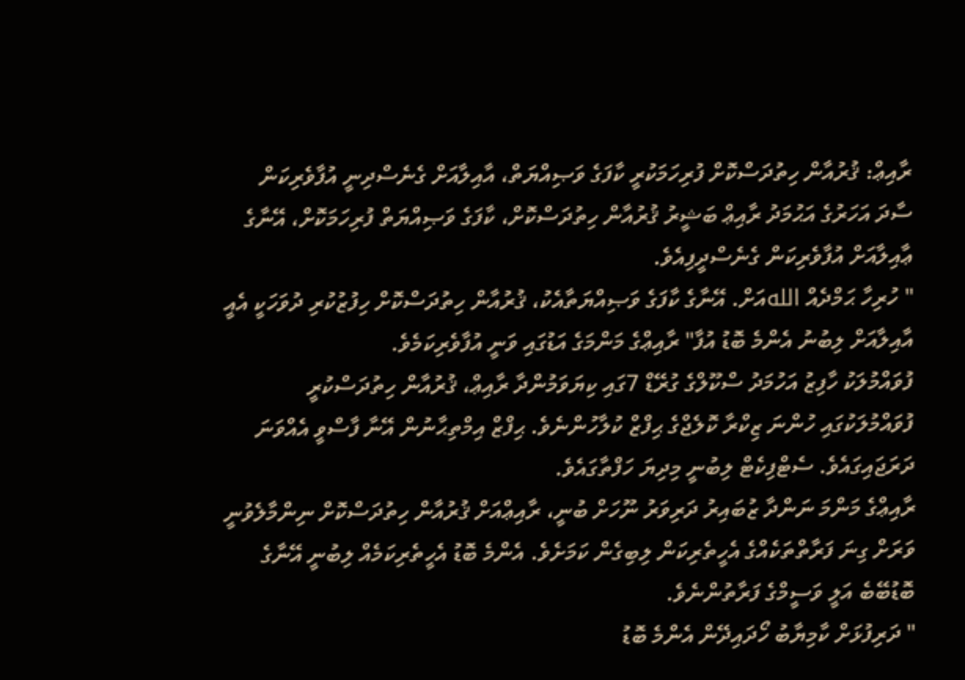ރާއިޢް: ޤުރުއާން ހިތުދަސްކޮށް ފުރިހަމަކުރީ ކާފަގެ ވަޞިއްޔަތް، އާއިލާއަށް ގެނެސްދިނީ އުފާވެރިކަން
ސާދަ އަހަރުގެ އަޙުމަދު ރާއިޢް ބަޝީރު ޤުރުއާން ހިތުދަސްކޮށް، ކާފަގެ ވަޞިއްޔަތް ފުރިހަމަކޮށް، އޭނާގެ ޢާއިލާއަށް އުފާވެރިކަން ގެނެސްދީފިއެވެ.
" ހުރިހާ ޙަމްދެއް اللهއަށް. އޭނާގެ ކާފަގެ ވަޞިއްޔަތާއެކު، ޤުރުއާން ހިތުދަސްކޮށް ހިފުޒުކުރި ދުވަހަކީ އެއީ އާއިލާއަށް ލިބުނު އެންމެ ބޮޑު އުފާ" ރާއިޢްގެ މަންމަގެ އަޑުގައި ވަނީ އުފާވެރިކަމެވެ.
ފުވައްމުލަކު ހާފިޒު އަހުމަދު ސްކޫލްގެ ގުރޭޑް 7ގައި ކިޔަވަމުންދާ ރާއިޢް، ޤުރުއާން ހިތުދަސްކުރީ ފުވައްމުލަކުގައި ހުންނަ ޒިކްރާ ކޮލެޖްގެ ޙިފްޒް ކުލާހުންނެވެ. ޙިފްޒް އިމްތިޙާނުން އޭނާ ފާސްވީ އެއްވަނަ ދަރަޖައިގައެވެ. ސެޓްފިކެޓް ލިބުނީ މިދިޔަ ހަފްތާގައެވެ.
ރާއިޢްގެ މަންމަ ނަންދާ ޒުބައިރު ދަރިވަރު ނޫހަށް ބުނީ، ރާއިޢްއަށް ޤުރުއާން ހިތުދަސްކޮށް ނިންމާލެވުނީ ވަރަށް ގިނަ ފަރާތްތަކެއްގެ އެހީތެރިކަން ލިބިގެން ކަމަށެވެ. އެންމެ ބޮޑު އެހީތެރިކަމެއް ލިބުނީ އޭނާގެ ބޮޑުބޭބެ އަލީ ވަސީމްގެ ފަރާތުންނެވެ.
" ދަރިފުޅަށް ކާމިޔާބު ހޯދައިދޭން އެންމެ ބޮޑު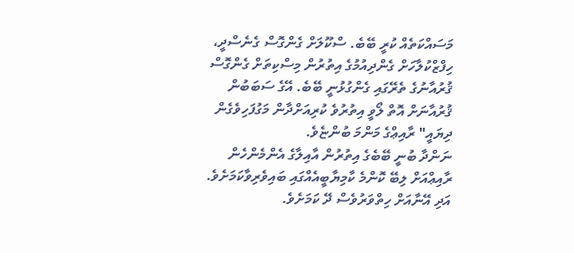މަސައްކަތެއް ކުރީ ބޭބެ. ސްކޫލަށް ގެންގޮސް ގެނެސްދީ، ހިފްޒްކުލާހަށް ގެންދިއުމުގެ އިތުރުން މިސްކިތަށް ގެންގޮސް ޤުރުއާނުގެ ތެރޭގައި ގެންގުޅުނީ ބޭބެ. އޭގެ ސަބަބުން ޤުރުއާނަށް އޮތް ލޯވީ އިތުރުވެ ކުރިއަށްދާން މަގުފަހިވެގެން ދިޔައީ" ރާއިޢްގެ މަންމަ ބުންޏެވެ.
ނަންދާ ބުނީ ބޭބެގެ އިތުރުން އާއިލާގެ އެންމެންހެން ރާއިޢްއަށް ލިބޭ ކޮންމެ ކާމިޔާބީއެއްގައި ބައިވެރިވާކަމަށެވެ. އަދި އޭނާއަށް ހިތްވަރުވެސް ދޭ ކަމަށެވެ.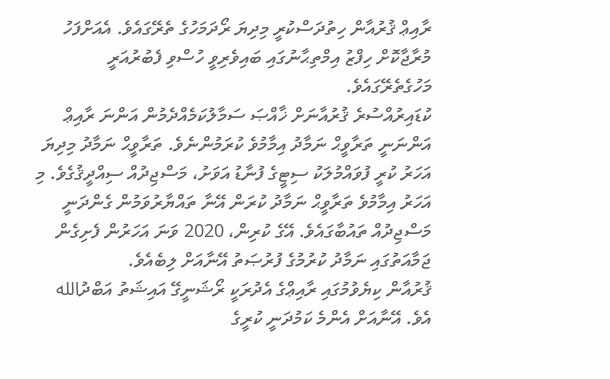ރާއިޢް ޤުރުއާން ހިތުދަސްކުރީ މިދިޔަ ރޯދަމަހުގެ ތެރޭގައެވެ. އެއަށްފަހު މުރާޖާކޮށް ހިފްޒު އިމްތިޙާނުގައި ބައިވެރިވީ ހުސްވި ފެބުރުއަރީ މަހުގެތެރޭގައެވެ.
ކުޑައިރުއްސުރެ ޤުރުއާނަށް ޚާއްޞަ ސަމާލުކަމެއްދެމުން އަންނަ ރާއިޢް އަންނަނީ ތަރާވީޙް ނަމާދު އިމާމުވެ ކުރަމުންނެވެ. ތަރާވީޙް ނަމާދު މިދިޔަ އަހަރު ކުރީ ފުވައްމުލަކު ސިޓީގެ ފުނާޑު އަވަށު، މަސްޖިދުއް ސިއްދީޤުގެވެ. މި އަހަރު އިމާމުވެ ތަރާވީޙް ނަމާދު ކުރަން އޭނާ ތައްޔާރުވަމުން ގެންދަނީ މަސްޖިދުއް ތައުބާގައެވެ. އޭގެ ކުރިން، 2020 ވަނަ އަހަރުން ފެށިގެން ޖަމާއަތުގައި ނަމާދު ކުރުމުގެ ފުރުޞަތު އޭނާއަށް ލިބެއެވެ.
ޤުރުއާން ކިޔެވުމުގައި ރާއިޢްގެ އެދުރަކީ ރޯޝަނީގޭ އައިޝަތު އަބްދުالله އެވެ. އޭނާއަށް އެންމެ ކަމުދަނީ ކުރީގެ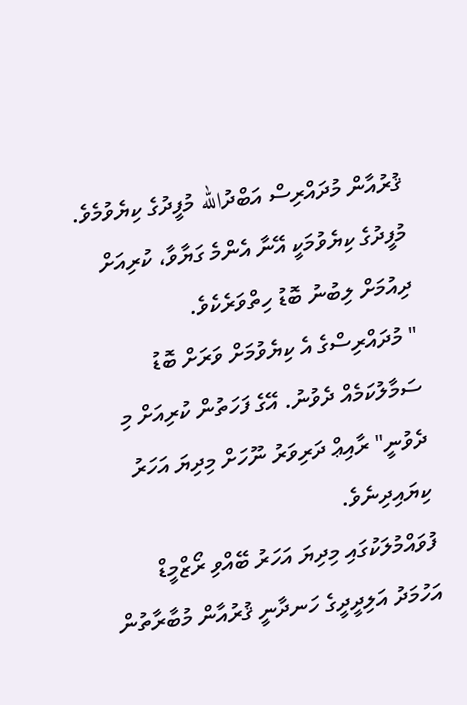ޤުރުއާން މުދައްރިސް އަބްދުالله މުފީދުގެ ކިޔެވުމެވެ. މުފީދުގެ ކިޔެވުމަކީ އޭނާ އެންމެ ގަޔާވާ، ކުރިއަށް ދިއުމަށް ލިބުނު ބޮޑު ހިތްވަރެކެވެ.
" މުދައްރިސްގެ އެ ކިޔެވުމަށް ވަރަށް ބޮޑު ސަމާލުކަމެއް ދެވުނު. އޭގެ ފަހަތުން ކުރިއަށް މި ދެވުނީ" ރާއިޢް ދަރިވަރު ނޫހަށް މިދިޔަ އަހަރު ކިޔައިދިނެވެ.
ފުވައްމުލަކުގައި މިދިޔަ އަހަރު ބޭއްވި ރޯޒްމީޑް އަހުމަދު އަލިދީދީގެ ހަނދާނީ ޤުރުއާން މުބާރާތުން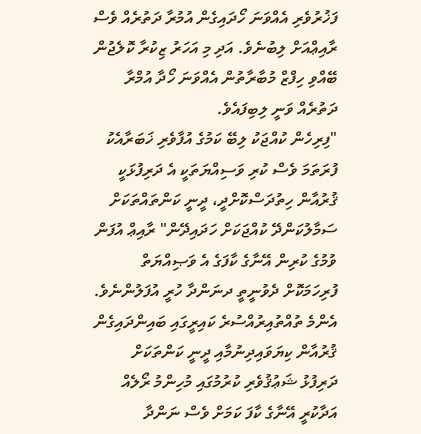ފަޚުރުވެރި އެއްވަނަ ހޯދައިގެން އުމުރާ ދަތުރެއް ވެސް ރާއިޢްއަށް ލިބުނެވެ. އަދި މި އަހަރު ޒިކުރާ ކޮލެޖުން ބޭއްވި ހިފްޒް މުބާރާތުން އެއްވަނަ ހޯދާ އުމްރާ ދަތުރެއް ވަނީ ލިބިފައެވެ.
"ފިރިހެން ކުއްޖަކު ލިބޭ ކަމުގެ އުފާވެރި ޚަބަރާއެކު ފުރަތަމަ ވެސް ކުރި ވަސިއްޔަތަކީ އެ ދަރިފުޅަކީ ޤުރުއާން ހިތުދަސްކޮށްދީ، ދީނީ ކަންތައްތަކަށް ސަމާލުކަންދޭ ކުއްޖަކަށް ހަދައިދޭން" ރާއިޢް އުފަން ވުމުގެ ކުރިން އޭނާގެ ކާފަގެ އެ ވަޞިއްޔަތް ފުރިހަމަކޮށް ދެވުނީތީ ދނަންދާ ހުރީ އުފަލުންނެވެ.
އެންމެ ތުއްތުއިރުއްސުރެ ކައިރީގައި ބައިންދައިގެން ޤުރުއާން ކިޔަވައިދިނުމާއި ދީނީ ކަންތަކަށް ދަރިފުޅު ޝަޢުޤުވެރި ކުރުމުގައި މުހިންމު ރޯލެއް އަދާކުރީ އޭނާގެ ކާފަ ކަމަށް ވެސް ނަންދާ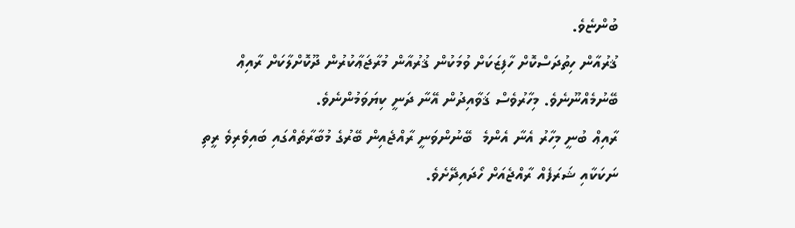ބުންޏެވެ.
ޤުރުއާން ހިތުދަސްކޮށް ހާފިޒަކަށް ވުމަކުން ޤުރުއާން މުރާޖަޢާކުރުން ދޫކޮށްލާކަށް ރާއިޢް ބޭނުމެއްނޫނެވެ. މިހާރުވެސް ޤަވާއިދުން އޭނާ ދަނީ ކިޔަވަމުންނެވެ.
ރާއިޢް ބުނީ މިހާރު އެނާ އެންމެ  ބޭނުންވަނީ ރާއްޖެއިން ބޭރުގެ މުބާރާތެއްގައި ބައިވެރިވެ ރީތި ނަކަކާއި ޝަރަފެއް ރާއްޖެއަށް ހޯދައިދޭށެވެ.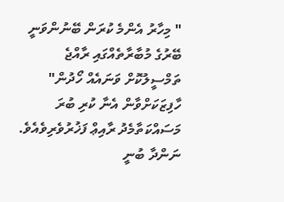" މިހާރު އެންމެ ކުރަން ބޭނުންވަނީ ބޭރުގެ މުބާރާތެއްގައި ރާއްޖެ ތަމްސީލުކޮށް ވަނައެއް ހޯދުން" ހާފިޒަކަށްވާން އެނާ ކުރި ބުރަ މަސައްކަތާމެދު ރާއިޢް ފަޚުރުވެރިވެއެވެ.
ނަންދާ ބުނީ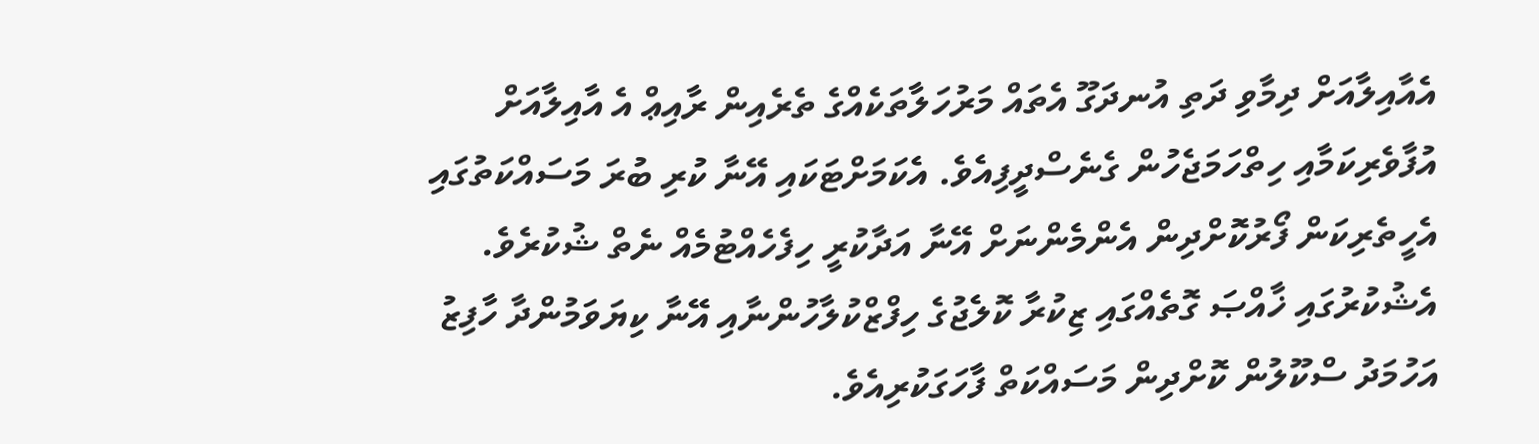އެއާއިލާއަށް ދިމާވި ދަތި އުނދަގޫ އެތައް މަރުހަލާތަކެއްގެ ތެރެއިން ރާއިޢް އެ އާއިލާއަށް އުފާވެރިކަމާއި ހިތްހަމަޖެހުން ގެނެސްދީފިއެވެ. އެކަމަށްޓަކައި އޭނާ ކުރި ބުރަ މަސައްކަތުގައި އެހީތެރިކަން ފޯރުކޮށްދިން އެންމެންނަށް އޭނާ އަދާކުރީ ހިފެހެއްޓުމެއް ނެތް ޝުކުރެވެ. އެޝުކުރުގައި ޚާއްޞަ ގޮތެއްގައި ޒިކުރާ ކޮލެޖުގެ ހިފްޒްކުލާހުންނާއި އޭނާ ކިޔަވަމުންދާ ހާފިޒު އަހުމަދު ސްކޫލުން ކޮށްދިން މަސައްކަތް ފާހަގަކުރިއެވެ.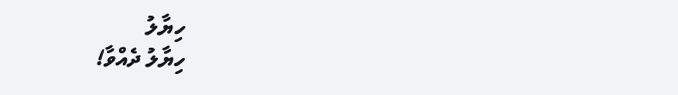ހިޔާލު
ހިޔާލު ދެއްވާ!